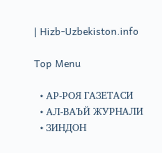| Hizb-Uzbekiston.info

Top Menu

  • АР-РОЯ ГАЗЕТАСИ
  • АЛ-ВАЪЙ ЖУРНАЛИ
  • ЗИНДОН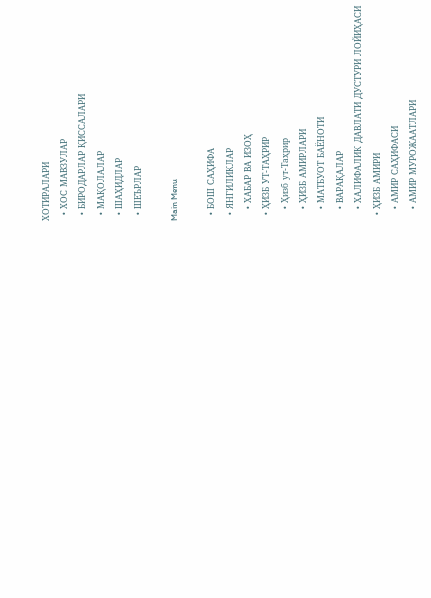ХОТИРАЛАРИ
  • ХОС МАВЗУЛАР
  • БИРОДАРЛАР ҚИССАЛАРИ
  • МАҚОЛАЛАР
  • ШАҲИДЛАР
  • ШЕЪРЛАР

Main Menu

  • БОШ САҲИФА
  • ЯНГИЛИКЛАР
    • ХАБАР ВА ИЗОҲ
  • ҲИЗБ УТ-ТАҲРИР
    • Ҳизб ут-Таҳрир
    • ҲИЗБ АМИРЛАРИ
    • МАТБУОТ БАЁНОТИ
    • ВАРАҚАЛАР
    • ХАЛИФАЛИК ДАВЛАТИ ДУСТУРИ ЛОЙИҲАСИ
  • ҲИЗБ АМИРИ
    • АМИР САҲИФАСИ
    • АМИР МУРОЖААТЛАРИ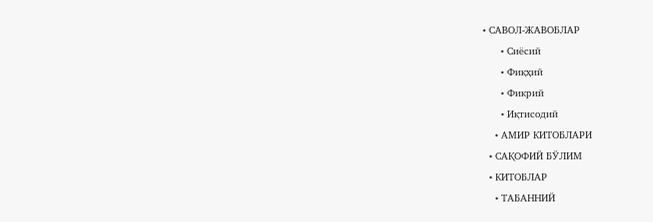• САВОЛ-ЖАВОБЛАР
      • Сиёсий
      • Фиқҳий
      • Фикрий
      • Иқтисодий
    • АМИР КИТОБЛАРИ
  • САҚОФИЙ БЎЛИМ
  • КИТОБЛАР
    • ТАБАННИЙ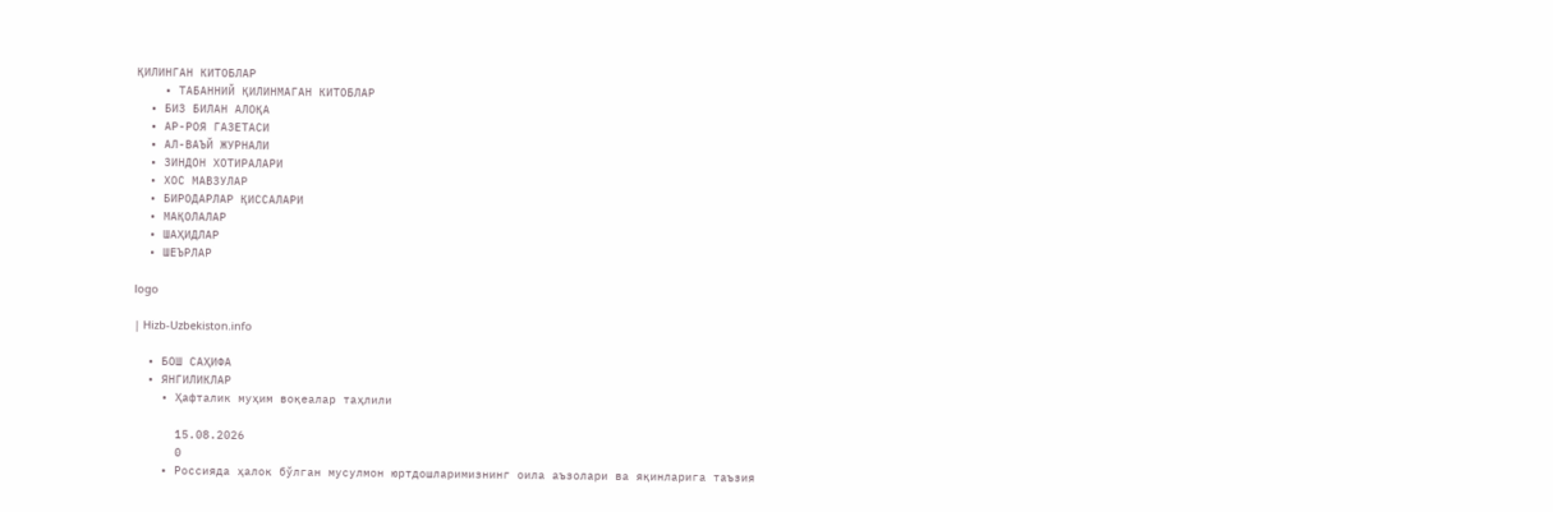ҚИЛИНГАН КИТОБЛАР
    • ТАБАННИЙ ҚИЛИНМАГАН КИТОБЛАР
  • БИЗ БИЛАН АЛОҚА
  • АР-РОЯ ГАЗЕТАСИ
  • АЛ-ВАЪЙ ЖУРНАЛИ
  • ЗИНДОН ХОТИРАЛАРИ
  • ХОС МАВЗУЛАР
  • БИРОДАРЛАР ҚИССАЛАРИ
  • МАҚОЛАЛАР
  • ШАҲИДЛАР
  • ШЕЪРЛАР

logo

| Hizb-Uzbekiston.info

  • БОШ САҲИФА
  • ЯНГИЛИКЛАР
    • Ҳафталик муҳим воқеалар таҳлили

      15.08.2026
      0
    • Россияда ҳалок бўлган мусулмон юртдошларимизнинг оила аъзолари ва яқинларига таъзия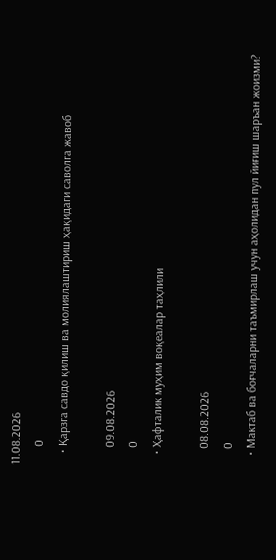11.08.2026
      0
    • Қарзга савдо қилиш ва молиялаштириш ҳақидаги саволга жавоб

      09.08.2026
      0
    • Ҳафталик муҳим воқеалар таҳлили

      08.08.2026
      0
    • Мактаб ва боғчаларни таъмирлаш учун аҳолидан пул йиғиш шаръан жоизми?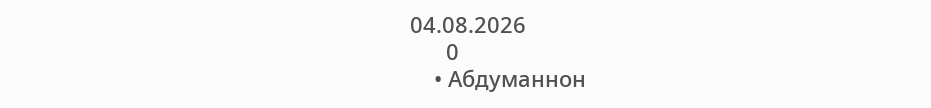04.08.2026
      0
    • Абдуманнон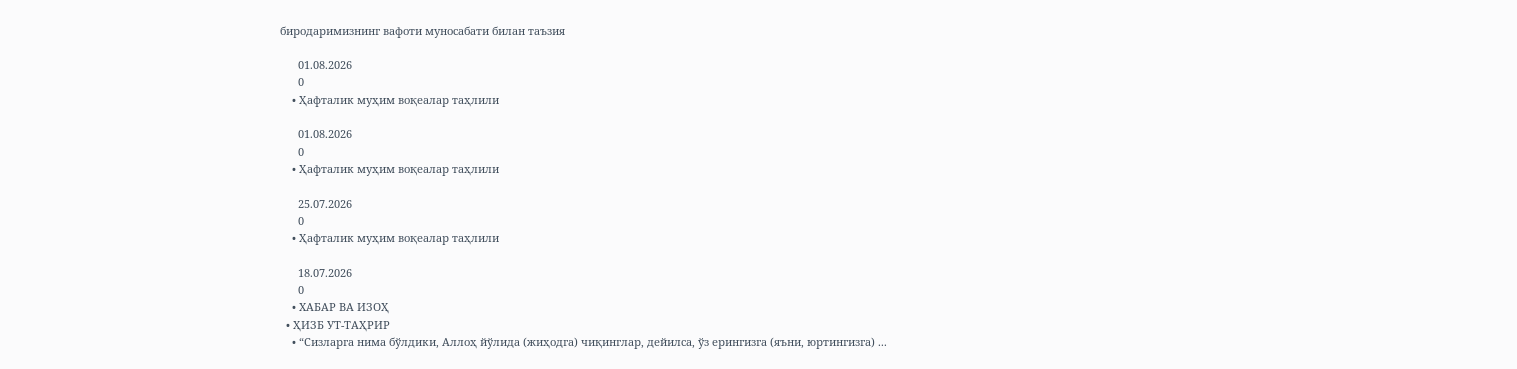биродаримизнинг вафоти муносабати билан таъзия

      01.08.2026
      0
    • Ҳафталик муҳим воқеалар таҳлили

      01.08.2026
      0
    • Ҳафталик муҳим воқеалар таҳлили

      25.07.2026
      0
    • Ҳафталик муҳим воқеалар таҳлили

      18.07.2026
      0
    • ХАБАР ВА ИЗОҲ
  • ҲИЗБ УТ-ТАҲРИР
    • “Сизларга нима бўлдики, Аллоҳ йўлида (жиҳодга) чиқинглар, дейилса, ўз ерингизга (яъни, юртингизга) ...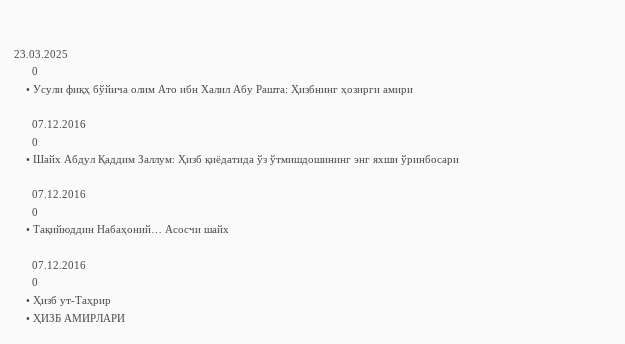23.03.2025
      0
    • Усули фиқҳ бўйича олим Ато ибн Халил Абу Рашта: Ҳизбнинг ҳозирги амири

      07.12.2016
      0
    • Шайх Абдул Қаддим Заллум: Ҳизб қиёдатида ўз ўтмишдошининг энг яхши ўринбосари

      07.12.2016
      0
    • Тақийюддин Набаҳоний… Асосчи шайх

      07.12.2016
      0
    • Ҳизб ут-Таҳрир
    • ҲИЗБ АМИРЛАРИ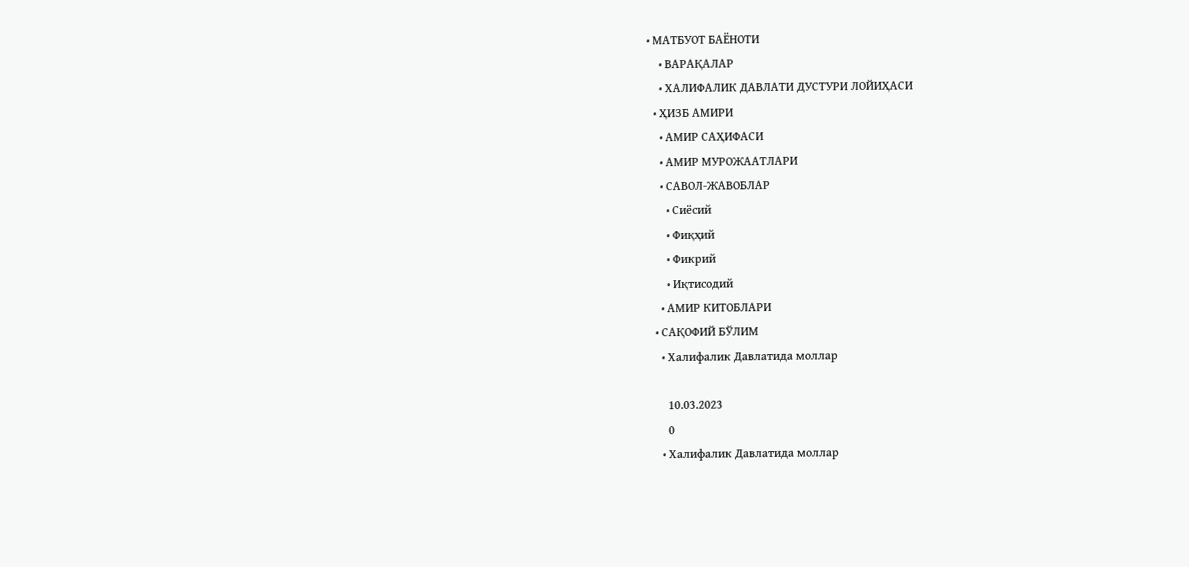• МАТБУОТ БАЁНОТИ
    • ВАРАҚАЛАР
    • ХАЛИФАЛИК ДАВЛАТИ ДУСТУРИ ЛОЙИҲАСИ
  • ҲИЗБ АМИРИ
    • АМИР САҲИФАСИ
    • АМИР МУРОЖААТЛАРИ
    • САВОЛ-ЖАВОБЛАР
      • Сиёсий
      • Фиқҳий
      • Фикрий
      • Иқтисодий
    • АМИР КИТОБЛАРИ
  • САҚОФИЙ БЎЛИМ
    • Халифалик Давлатида моллар

      10.03.2023
      0
    • Халифалик Давлатида моллар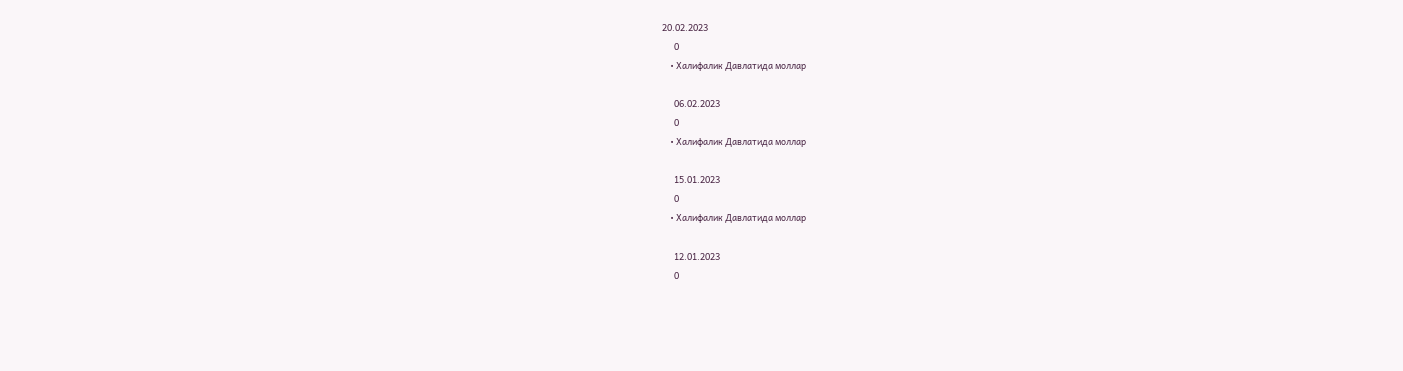20.02.2023
      0
    • Халифалик Давлатида моллар

      06.02.2023
      0
    • Халифалик Давлатида моллар

      15.01.2023
      0
    • Халифалик Давлатида моллар

      12.01.2023
      0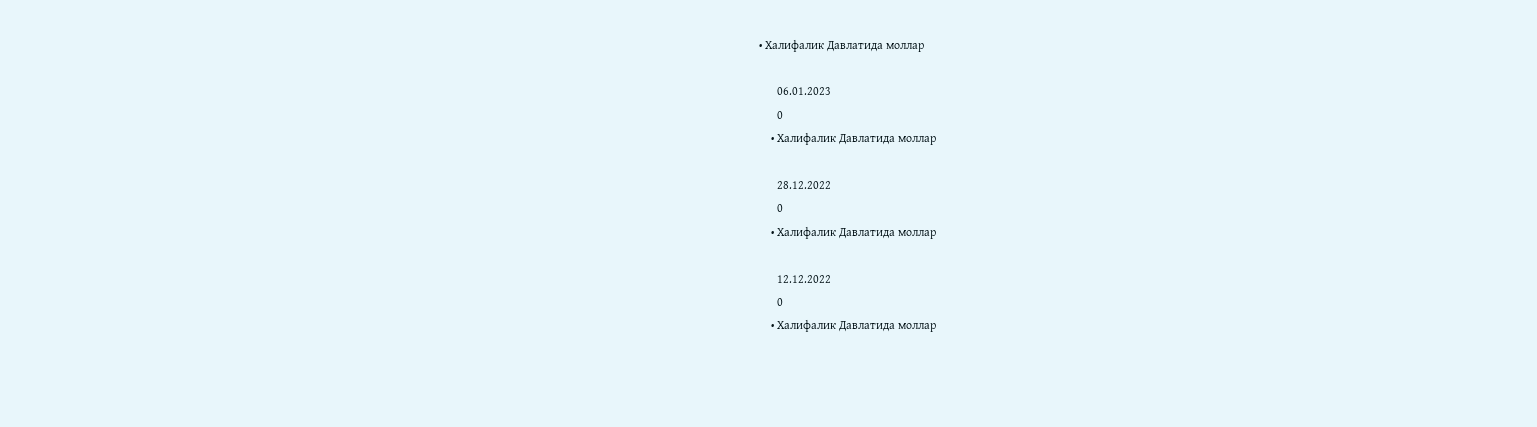• Халифалик Давлатида моллар

      06.01.2023
      0
    • Халифалик Давлатида моллар

      28.12.2022
      0
    • Халифалик Давлатида моллар

      12.12.2022
      0
    • Халифалик Давлатида моллар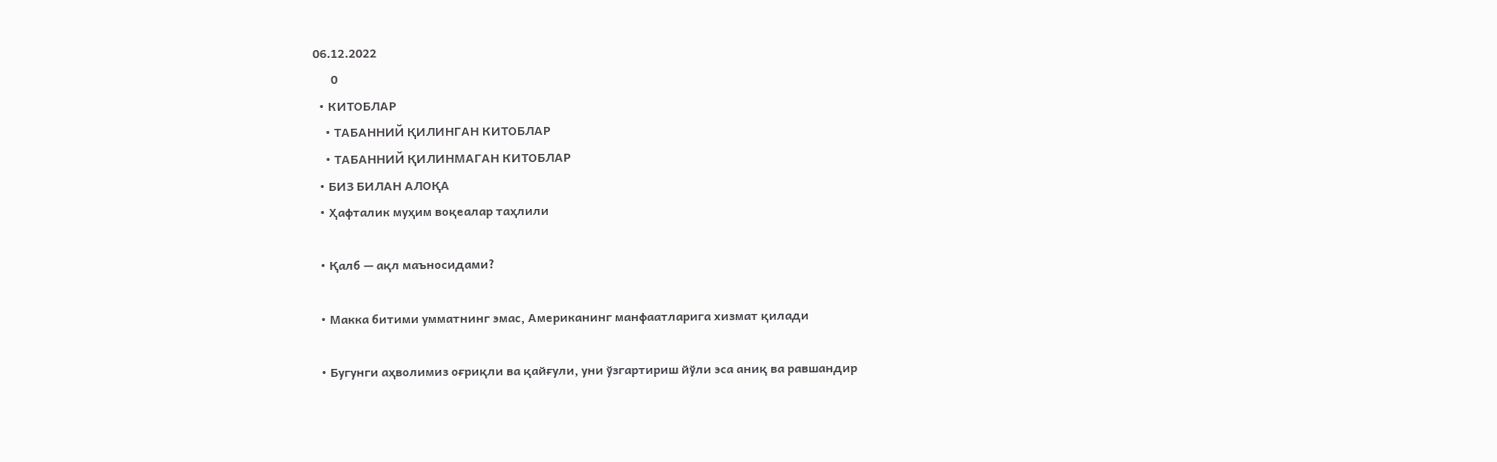06.12.2022
      0
  • КИТОБЛАР
    • ТАБАННИЙ ҚИЛИНГАН КИТОБЛАР
    • ТАБАННИЙ ҚИЛИНМАГАН КИТОБЛАР
  • БИЗ БИЛАН АЛОҚА
  • Ҳафталик муҳим воқеалар таҳлили

  • Қалб — ақл маъносидами?

  • Макка битими умматнинг эмас, Американинг манфаатларига хизмат қилади

  • Бугунги аҳволимиз оғриқли ва қайғули, уни ўзгартириш йўли эса аниқ ва равшандир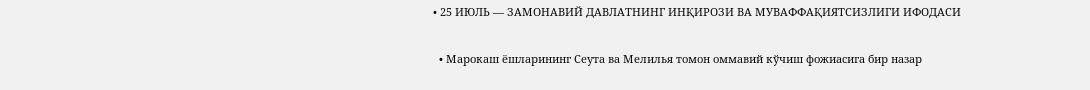• 25 ИЮЛЬ — ЗАМОНАВИЙ ДАВЛАТНИНГ ИНҚИРОЗИ ВА МУВАФФАҚИЯТСИЗЛИГИ ИФОДАСИ

  • Марокаш ёшларининг Сеута ва Мелилья томон оммавий кўчиш фожиасига бир назар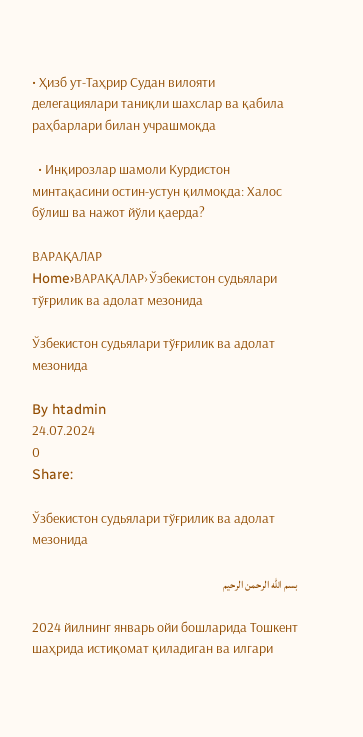• Ҳизб ут-Таҳрир Судан вилояти делегациялари таниқли шахслар ва қабила раҳбарлари билан учрашмоқда

  • Инқирозлар шамоли Курдистон минтақасини остин-устун қилмоқда: Халос бўлиш ва нажот йўли қаерда?

ВАРАҚАЛАР
Home›ВАРАҚАЛАР›Ўзбекистон судьялари тўғрилик ва адолат мезонида

Ўзбекистон судьялари тўғрилик ва адолат мезонида

By htadmin
24.07.2024
0
Share:

Ўзбекистон судьялари тўғрилик ва адолат мезонида

بسم الله الرحمن الرحيم

2024 йилнинг январь ойи бошларида Тошкент шаҳрида истиқомат қиладиган ва илгари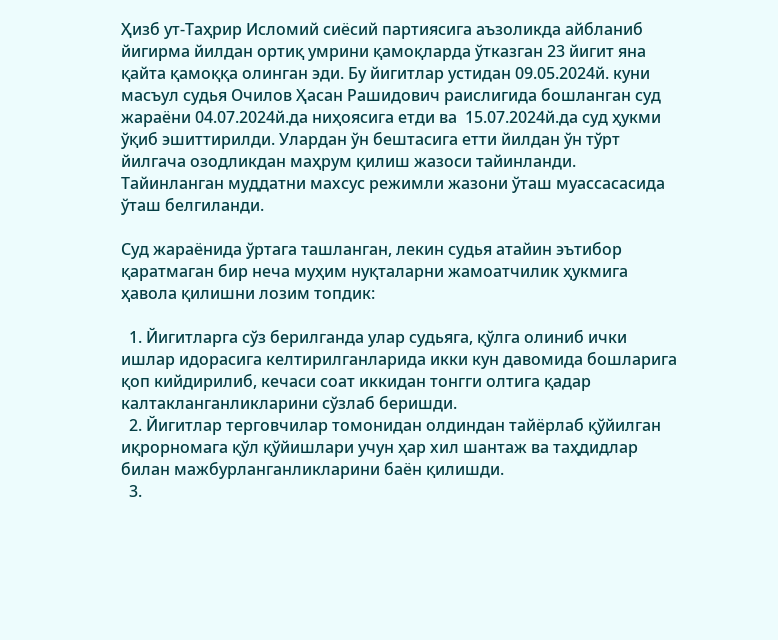Ҳизб ут-Таҳрир Исломий сиёсий партиясига аъзоликда айбланиб йигирма йилдан ортиқ умрини қамоқларда ўтказган 23 йигит яна қайта қамоққа олинган эди. Бу йигитлар устидан 09.05.2024й. куни масъул судья Очилов Ҳасан Рашидович раислигида бошланган суд жараёни 04.07.2024й.да ниҳоясига етди ва  15.07.2024й.да суд ҳукми ўқиб эшиттирилди. Улардан ўн бештасига етти йилдан ўн тўрт йилгача озодликдан маҳрум қилиш жазоси тайинланди. Тайинланган муддатни махсус режимли жазони ўташ муассасасида ўташ белгиланди.

Суд жараёнида ўртага ташланган, лекин судья атайин эътибор қаратмаган бир неча муҳим нуқталарни жамоатчилик ҳукмига ҳавола қилишни лозим топдик:

  1. Йигитларга сўз берилганда улар судьяга, қўлга олиниб ички ишлар идорасига келтирилганларида икки кун давомида бошларига қоп кийдирилиб, кечаси соат иккидан тонгги олтига қадар калтакланганликларини сўзлаб беришди.
  2. Йигитлар терговчилар томонидан олдиндан тайёрлаб қўйилган иқрорномага қўл қўйишлари учун ҳар хил шантаж ва таҳдидлар билан мажбурланганликларини баён қилишди.
  3.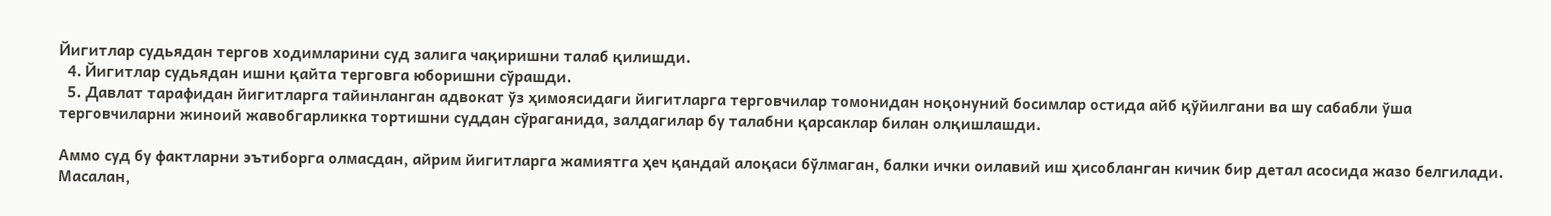Йигитлар судьядан тергов ходимларини суд залига чақиришни талаб қилишди.
  4. Йигитлар судьядан ишни қайта терговга юборишни сўрашди.
  5. Давлат тарафидан йигитларга тайинланган адвокат ўз ҳимоясидаги йигитларга терговчилар томонидан ноқонуний босимлар остида айб қўйилгани ва шу сабабли ўша терговчиларни жиноий жавобгарликка тортишни суддан сўраганида, залдагилар бу талабни қарсаклар билан олқишлашди.

Аммо суд бу фактларни эътиборга олмасдан, айрим йигитларга жамиятга ҳеч қандай алоқаси бўлмаган, балки ички оилавий иш ҳисобланган кичик бир детал асосида жазо белгилади. Масалан,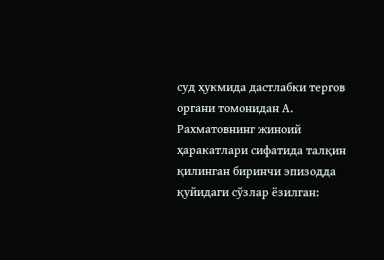суд ҳукмида дастлабки тергов органи томонидан А. Рахматовнинг жиноий ҳаракатлари сифатида талқин қилинган биринчи эпизодда қуйидаги сўзлар ёзилган: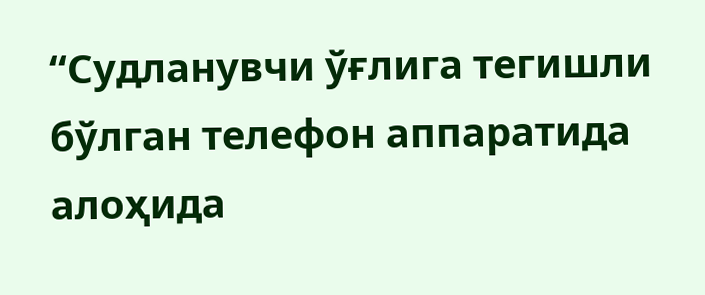“Судланувчи ўғлига тегишли бўлган телефон аппаратида алоҳида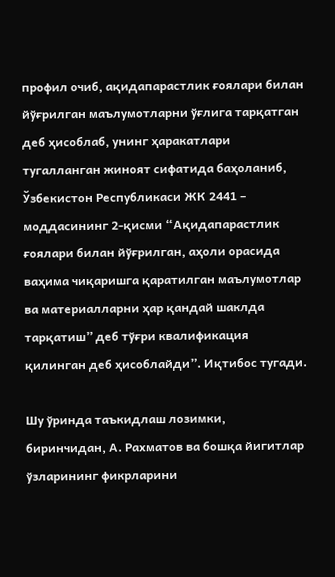профил очиб, ақидапарастлик ғоялари билан йўғрилган маълумотларни ўғлига тарқатган деб ҳисоблаб, унинг ҳаракатлари тугалланган жиноят сифатида баҳоланиб, Ўзбекистон Республикаси ЖК 2441 – моддасининг 2-қисми “Ақидапарастлик ғоялари билан йўғрилган, аҳоли орасида ваҳима чиқаришга қаратилган маълумотлар ва материалларни ҳар қандай шаклда тарқатиш” деб тўғри квалификация қилинган деб ҳисоблайди”. Иқтибос тугади.

Шу ўринда таъкидлаш лозимки, биринчидан, А. Рахматов ва бошқа йигитлар ўзларининг фикрларини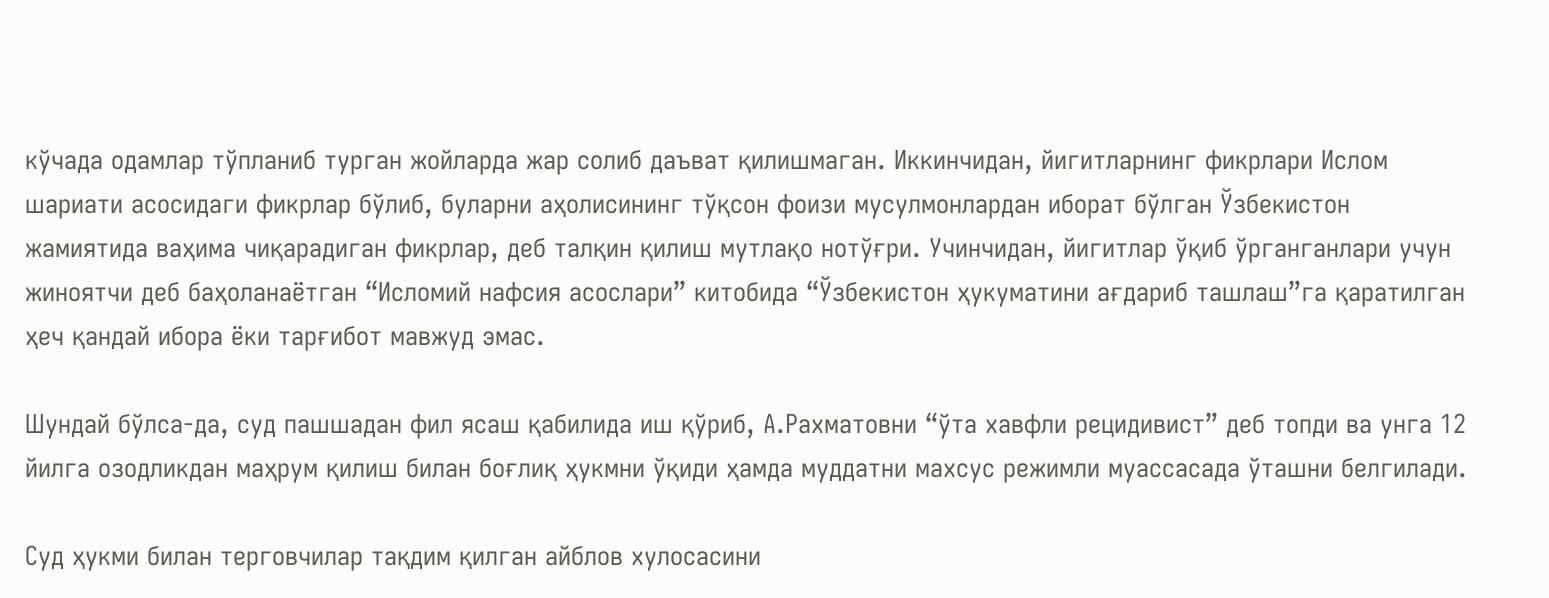кўчада одамлар тўпланиб турган жойларда жар солиб даъват қилишмаган. Иккинчидан, йигитларнинг фикрлари Ислом шариати асосидаги фикрлар бўлиб, буларни аҳолисининг тўқсон фоизи мусулмонлардан иборат бўлган Ўзбекистон жамиятида ваҳима чиқарадиган фикрлар, деб талқин қилиш мутлақо нотўғри. Учинчидан, йигитлар ўқиб ўрганганлари учун жиноятчи деб баҳоланаётган “Исломий нафсия асослари” китобида “Ўзбекистон ҳукуматини ағдариб ташлаш”га қаратилган ҳеч қандай ибора ёки тарғибот мавжуд эмас.

Шундай бўлса-да, суд пашшадан фил ясаш қабилида иш қўриб, А.Рахматовни “ўта хавфли рецидивист” деб топди ва унга 12 йилга озодликдан маҳрум қилиш билан боғлиқ ҳукмни ўқиди ҳамда муддатни махсус режимли муассасада ўташни белгилади.

Суд ҳукми билан терговчилар тақдим қилган айблов хулосасини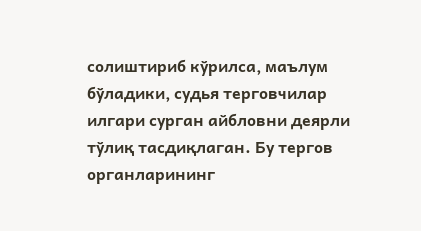солиштириб кўрилса, маълум бўладики, судья терговчилар илгари сурган айбловни деярли тўлиқ тасдиқлаган. Бу тергов органларининг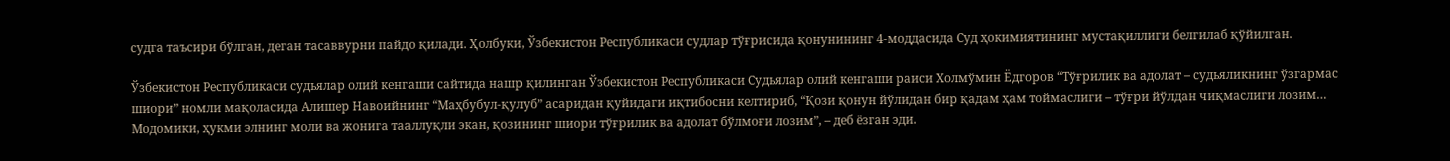судга таъсири бўлган, деган тасаввурни пайдо қилади. Ҳолбуки, Ўзбекистон Республикаси судлар тўғрисида қонунининг 4-моддасида Суд ҳокимиятининг мустақиллиги белгилаб қўйилган.

Ўзбекистон Республикаси судьялар олий кенгаши сайтида нашр қилинган Ўзбекистон Республикаси Судьялар олий кенгаши раиси Холмўмин Ёдгоров “Тўғрилик ва адолат – судьяликнинг ўзгармас шиори” номли мақоласида Алишер Навоийнинг “Маҳбубул-қулуб” асаридан қуйидаги иқтибосни келтириб, “Қози қонун йўлидан бир қадам ҳам тоймаслиги – тўғри йўлдан чиқмаслиги лозим… Модомики, ҳукми элнинг моли ва жонига тааллуқли экан, қозининг шиори тўғрилик ва адолат бўлмоғи лозим”, – деб ёзган эди.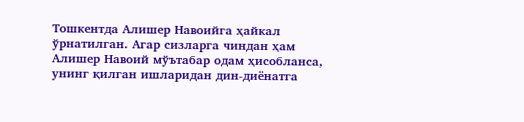Тошкентда Алишер Навоийга ҳайкал ўрнатилган. Агар сизларга чиндан ҳам Алишер Навоий мўътабар одам ҳисобланса, унинг қилган ишларидан дин-диёнатга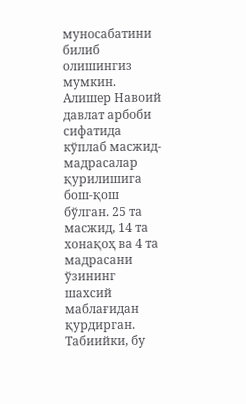муносабатини билиб олишингиз мумкин. Алишер Навоий давлат арбоби сифатида кўплаб масжид-мадрасалар қурилишига бош-қош бўлган. 25 та масжид, 14 та хонақоҳ ва 4 та мадрасани ўзининг шахсий маблағидан қурдирган. Табиийки, бу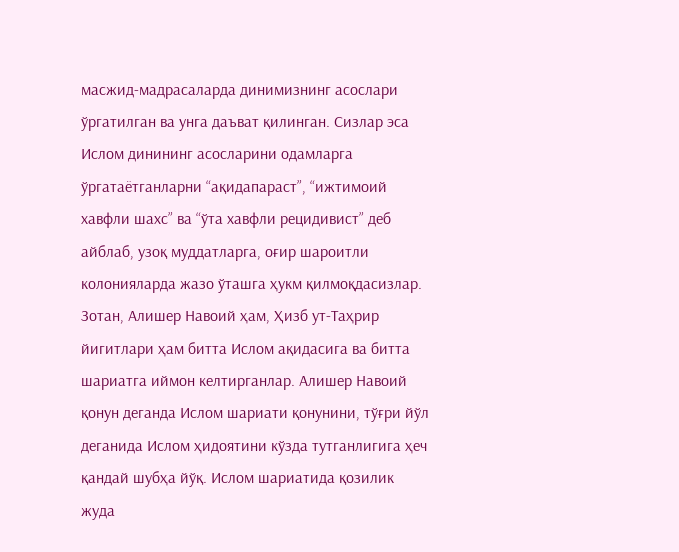масжид-мадрасаларда динимизнинг асослари ўргатилган ва унга даъват қилинган. Сизлар эса Ислом динининг асосларини одамларга ўргатаётганларни “ақидапараст”, “ижтимоий хавфли шахс” ва “ўта хавфли рецидивист” деб айблаб, узоқ муддатларга, оғир шароитли колонияларда жазо ўташга ҳукм қилмоқдасизлар. Зотан, Алишер Навоий ҳам, Ҳизб ут-Таҳрир йигитлари ҳам битта Ислом ақидасига ва битта шариатга иймон келтирганлар. Алишер Навоий қонун деганда Ислом шариати қонунини, тўғри йўл деганида Ислом ҳидоятини кўзда тутганлигига ҳеч қандай шубҳа йўқ. Ислом шариатида қозилик жуда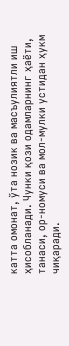катта омонат, ўта нозик ва масъулиятли иш ҳисобланади. Чунки қози одамларнинг ҳаёти, танаси, ор-номуси ва мол-мулки устидан ҳукм чиқаради.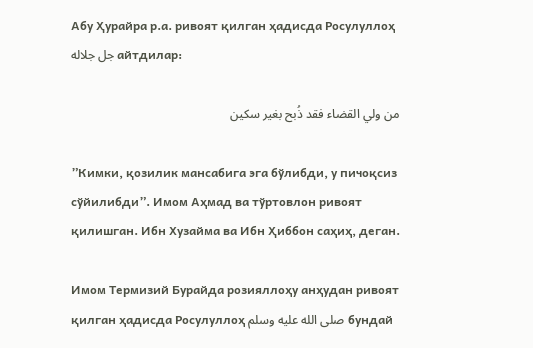Абу Ҳурайра р.а. ривоят қилган ҳадисда Росулуллоҳ جل جلاله айтдилар:

من ولي القضاء فقد ذُبح بغير سكين

”Кимки, қозилик мансабига эга бўлибди, у пичоқсиз сўйилибди”. Имом Аҳмад ва тўртовлон ривоят қилишган. Ибн Хузайма ва Ибн Ҳиббон саҳиҳ, деган.

Имом Термизий Бурайда розияллоҳу анҳудан ривоят қилган ҳадисда Росулуллоҳ صلى الله عليه وسلم бундай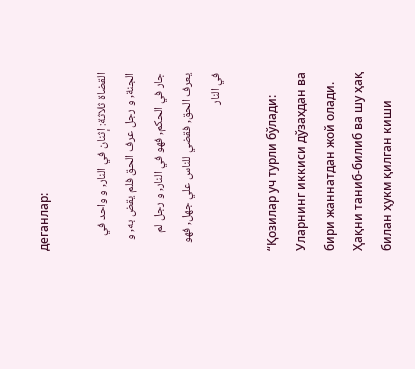деганлар:

القضاة ثلاثة: إثنان في النار, و واحد في الجنة, و رجل عرف الحق فلم يقض به, و جار في الحكم, فهو في النار, و رجل لم يعرف الحق, فقضي للناس علي جهل, فهو في النار

“Қозилар уч турли бўлади: Уларнинг иккиси дўзахдан ва бири жаннатдан жой олади. Ҳақни таниб-билиб ва шу ҳақ билан ҳукм қилган киши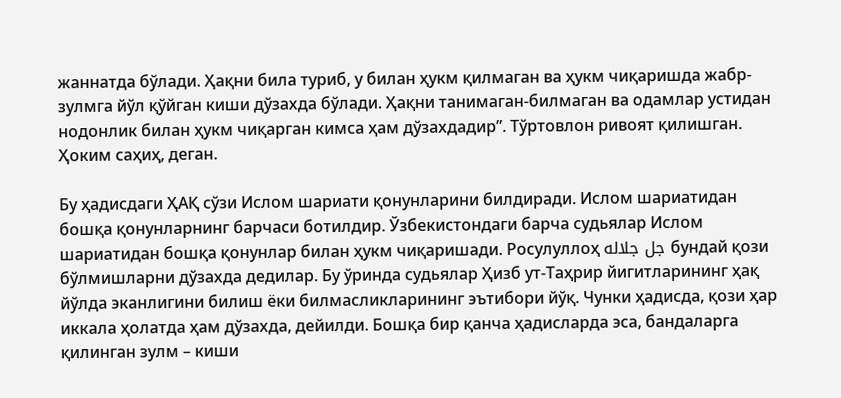жаннатда бўлади. Ҳақни била туриб, у билан ҳукм қилмаган ва ҳукм чиқаришда жабр-зулмга йўл қўйган киши дўзахда бўлади. Ҳақни танимаган-билмаган ва одамлар устидан нодонлик билан ҳукм чиқарган кимса ҳам дўзахдадир”. Тўртовлон ривоят қилишган. Ҳоким саҳиҳ, деган.

Бу ҳадисдаги ҲАҚ сўзи Ислом шариати қонунларини билдиради. Ислом шариатидан бошқа қонунларнинг барчаси ботилдир. Ўзбекистондаги барча судьялар Ислом шариатидан бошқа қонунлар билан ҳукм чиқаришади. Росулуллоҳ جل جلاله бундай қози бўлмишларни дўзахда дедилар. Бу ўринда судьялар Ҳизб ут-Таҳрир йигитларининг ҳақ йўлда эканлигини билиш ёки билмасликларининг эътибори йўқ. Чунки ҳадисда, қози ҳар иккала ҳолатда ҳам дўзахда, дейилди. Бошқа бир қанча ҳадисларда эса, бандаларга қилинган зулм – киши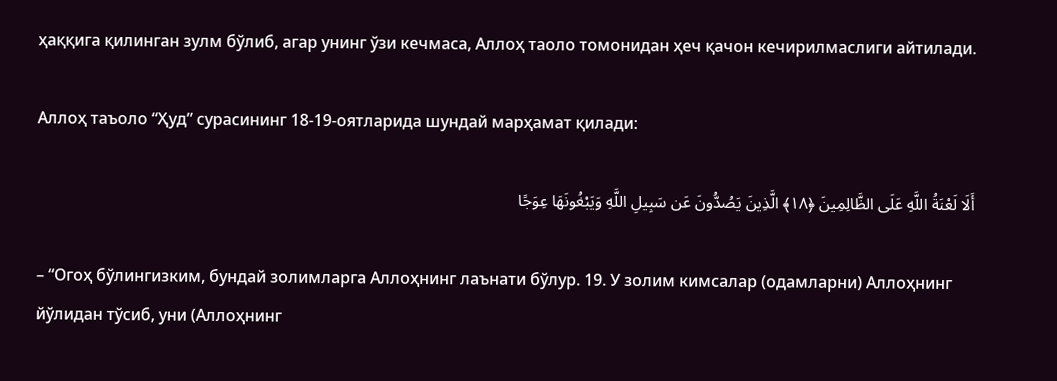ҳаққига қилинган зулм бўлиб, агар унинг ўзи кечмаса, Аллоҳ таоло томонидан ҳеч қачон кечирилмаслиги айтилади.

Аллоҳ таъоло “Ҳуд” сурасининг 18-19-оятларида шундай марҳамат қилади:

أَلَا لَعْنَةُ اللَّهِ عَلَى الظَّالِمِينَ ﴿١٨﴾ الَّذِينَ يَصُدُّونَ عَن سَبِيلِ اللَّهِ وَيَبْغُونَهَا عِوَجًا

– “Огоҳ бўлингизким, бундай золимларга Аллоҳнинг лаънати бўлур. 19. У золим кимсалар (одамларни) Аллоҳнинг йўлидан тўсиб, уни (Аллоҳнинг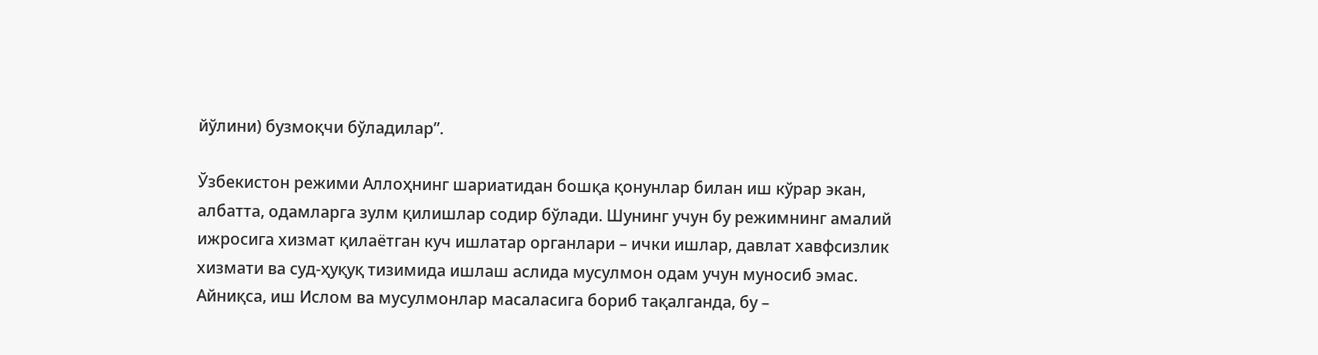йўлини) бузмоқчи бўладилар”.

Ўзбекистон режими Аллоҳнинг шариатидан бошқа қонунлар билан иш кўрар экан, албатта, одамларга зулм қилишлар содир бўлади. Шунинг учун бу режимнинг амалий ижросига хизмат қилаётган куч ишлатар органлари – ички ишлар, давлат хавфсизлик хизмати ва суд-ҳуқуқ тизимида ишлаш аслида мусулмон одам учун муносиб эмас. Айниқса, иш Ислом ва мусулмонлар масаласига бориб тақалганда, бу –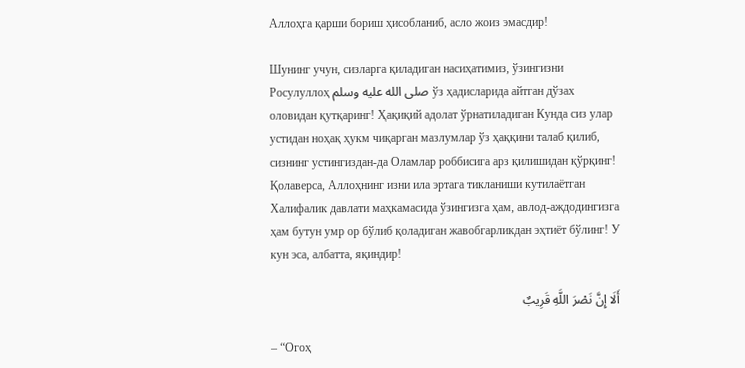Аллоҳга қарши бориш ҳисобланиб, асло жоиз эмасдир!

Шунинг учун, сизларга қиладиган насиҳатимиз, ўзингизни Росулуллоҳ صلى الله عليه وسلم ўз ҳадисларида айтган дўзах оловидан қутқаринг! Ҳақиқий адолат ўрнатиладиган Кунда сиз улар устидан ноҳақ ҳукм чиқарган мазлумлар ўз ҳаққини талаб қилиб, сизнинг устингиздан-да Оламлар роббисига арз қилишидан қўрқинг! Қолаверса, Аллоҳнинг изни ила эртага тикланиши кутилаётган Халифалик давлати маҳкамасида ўзингизга ҳам, авлод-аждодингизга ҳам бутун умр ор бўлиб қоладиган жавобгарликдан эҳтиёт бўлинг! У кун эса, албатта, яқиндир!

أَلَا إِنَّ نَصْرَ اللَّهِ قَرِيبٌ

– “Огоҳ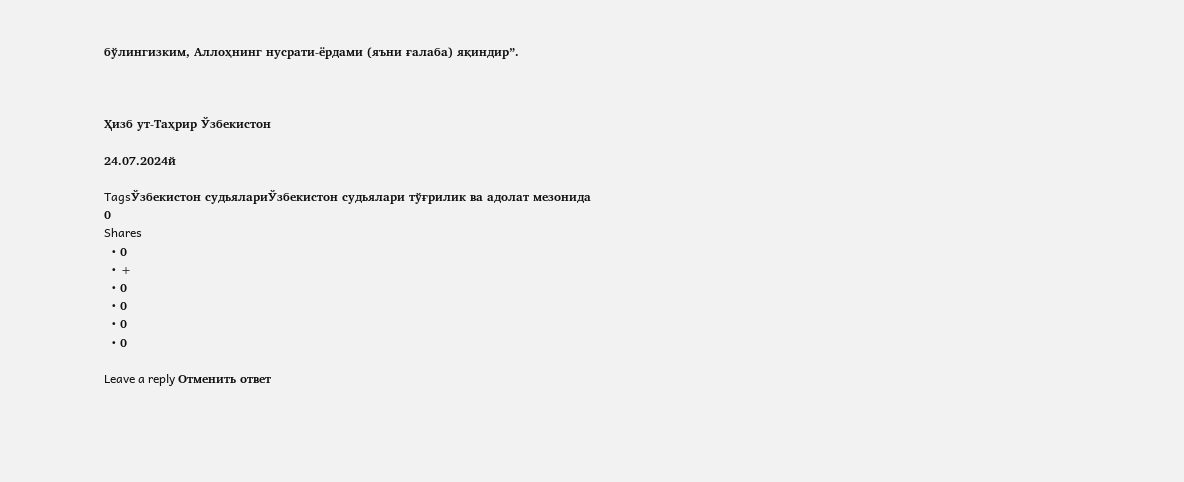бўлингизким, Аллоҳнинг нусрати-ёрдами (яъни ғалаба) яқиндир”.



Ҳизб ут-Таҳрир Ўзбекистон

24.07.2024й

TagsЎзбекистон судьялариЎзбекистон судьялари тўғрилик ва адолат мезонида
0
Shares
  • 0
  • +
  • 0
  • 0
  • 0
  • 0

Leave a reply Отменить ответ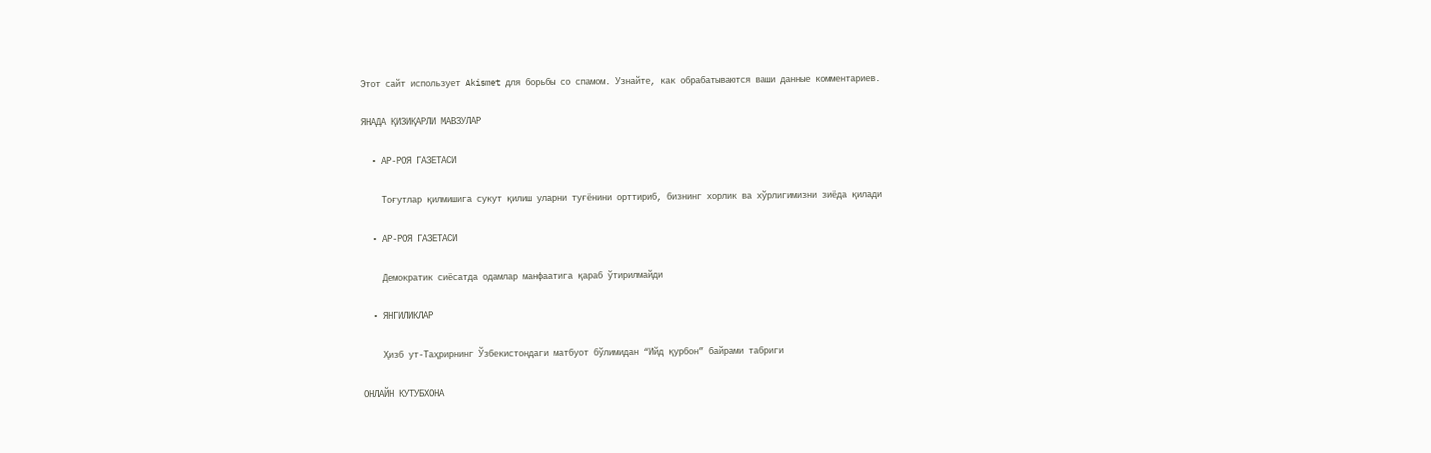Этот сайт использует Akismet для борьбы со спамом. Узнайте, как обрабатываются ваши данные комментариев.

ЯНАДА ҚИЗИҚАРЛИ МАВЗУЛАР

  • АР-РОЯ ГАЗЕТАСИ

    Тоғутлар қилмишига сукут қилиш уларни туғёнини орттириб, бизнинг хорлик ва хўрлигимизни зиёда қилади

  • АР-РОЯ ГАЗЕТАСИ

    Демократик сиёсатда одамлар манфаатига қараб ўтирилмайди

  • ЯНГИЛИКЛАР

    Ҳизб ут-Таҳрирнинг Ўзбекистондаги матбуот бўлимидан “Ийд қурбон” байрами табриги

ОНЛАЙН КУТУБХОНА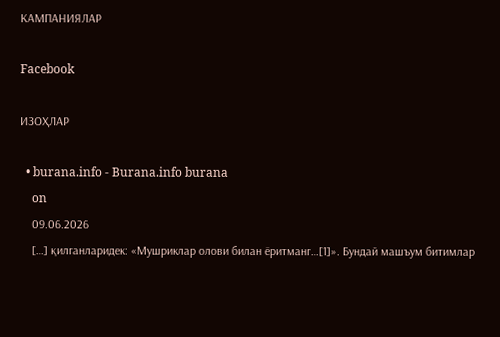КАМПАНИЯЛАР

Facebook

ИЗОҲЛАР

  • burana.info - Burana.info burana
    on
    09.06.2026
    […] қилганларидек: «Мушриклар олови билан ёритманг…[1]». Бундай машъум битимлар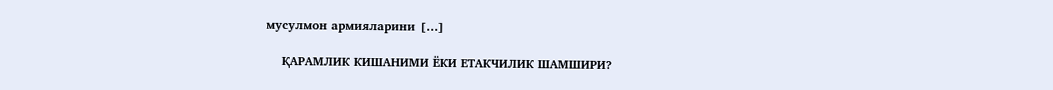мусулмон армияларини […]

    ҚАРАМЛИК КИШАНИМИ ЁКИ ЕТАКЧИЛИК ШАМШИРИ?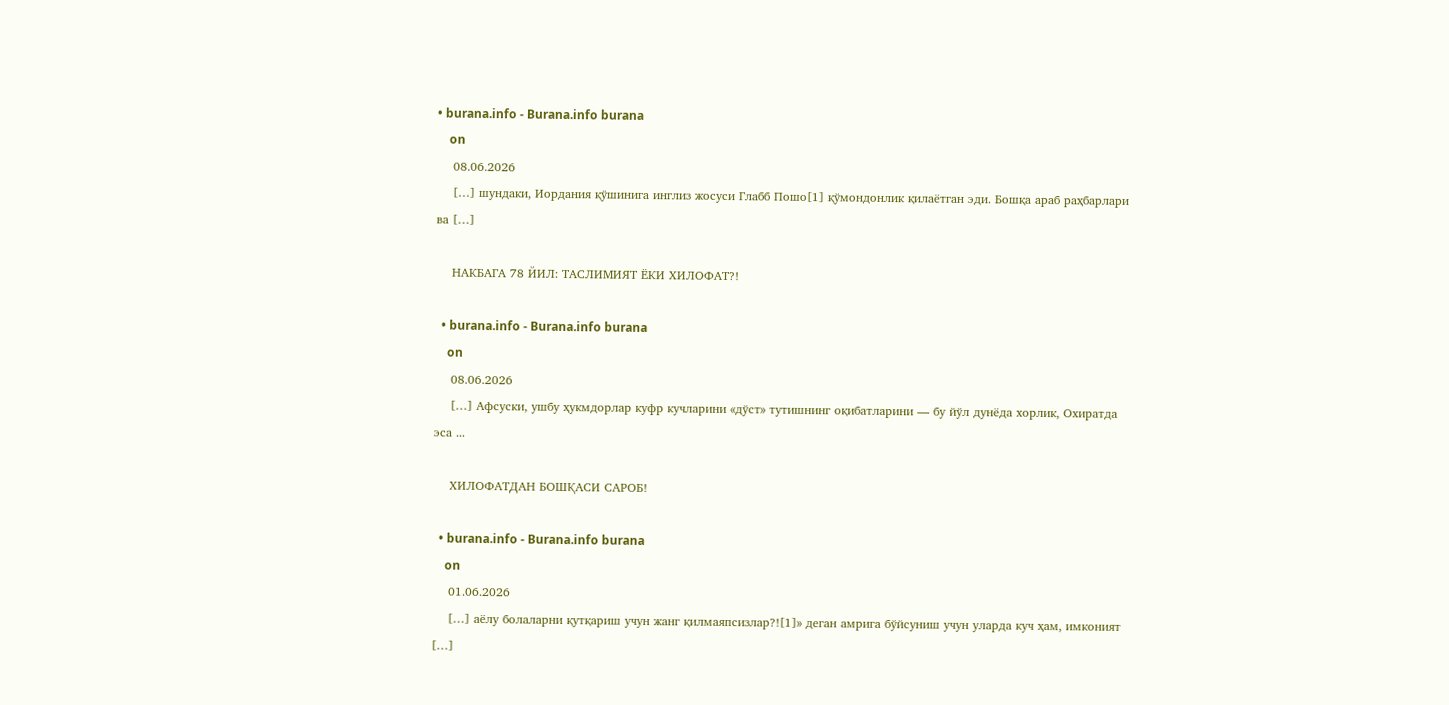• burana.info - Burana.info burana
    on
    08.06.2026
    […] шундаки, Иордания қўшинига инглиз жосуси Глабб Пошо[1] қўмондонлик қилаётган эди. Бошқа араб раҳбарлари ва […]

    НАКБАГА 78 ЙИЛ: ТАСЛИМИЯТ ЁКИ ХИЛОФАТ?!

  • burana.info - Burana.info burana
    on
    08.06.2026
    […] Афсуски, ушбу ҳукмдорлар куфр кучларини «дўст» тутишнинг оқибатларини — бу йўл дунёда хорлик, Охиратда эса ...

    ХИЛОФАТДАН БОШҚАСИ САРОБ!

  • burana.info - Burana.info burana
    on
    01.06.2026
    […] аёлу болаларни қутқариш учун жанг қилмаяпсизлар?![1]» деган амрига бўйсуниш учун уларда куч ҳам, имконият […]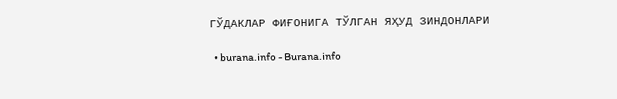ГЎДАКЛАР ФИҒОНИГА ТЎЛГАН ЯҲУД ЗИНДОНЛАРИ

  • burana.info - Burana.info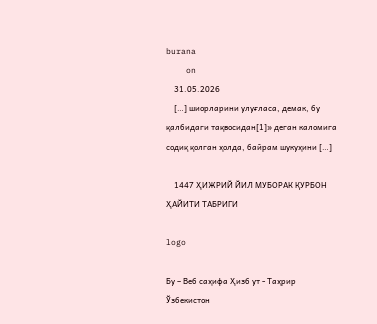burana
    on
    31.05.2026
    […] шиорларини улуғласа, демак, бу қалбидаги тақвосидан[1]» деган каломига содиқ қолган ҳолда, байрам шукуҳини […]

    1447 ҲИЖРИЙ ЙИЛ МУБОРАК ҚУРБОН ҲАЙИТИ ТАБРИГИ

logo

Бу – Веб саҳифа Ҳизб ут - Таҳрир Ўзбекистон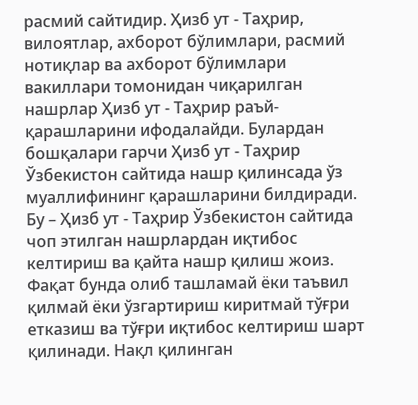расмий сайтидир. Ҳизб ут - Таҳрир, вилоятлар, ахборот бўлимлари, расмий нотиқлар ва ахборот бўлимлари вакиллари томонидан чиқарилган нашрлар Ҳизб ут - Таҳрир раъй-қарашларини ифодалайди. Булардан бошқалари гарчи Ҳизб ут - Таҳрир Ўзбекистон сайтида нашр қилинсада ўз муаллифининг қарашларини билдиради. Бу – Ҳизб ут - Таҳрир Ўзбекистон сайтида чоп этилган нашрлардан иқтибос келтириш ва қайта нашр қилиш жоиз. Фақат бунда олиб ташламай ёки таъвил қилмай ёки ўзгартириш киритмай тўғри етказиш ва тўғри иқтибос келтириш шарт қилинади. Нақл қилинган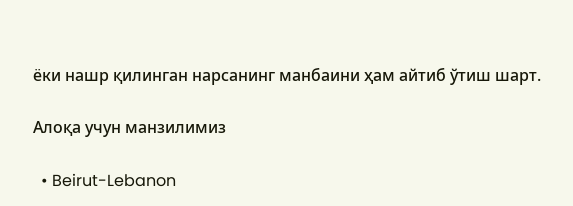ёки нашр қилинган нарсанинг манбаини ҳам айтиб ўтиш шарт.

Алоқа учун манзилимиз

  • Beirut-Lebanon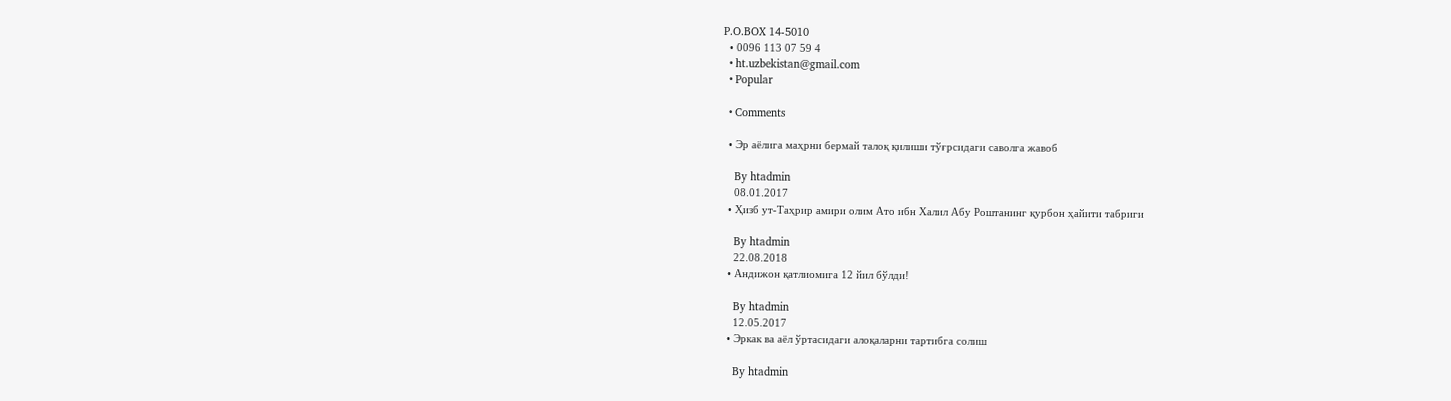P.O.BOX 14-5010
  • 0096 113 07 59 4
  • ht.uzbekistan@gmail.com
  • Popular

  • Comments

  • Эр аёлига маҳрни бермай талоқ қилиши тўғрсидаги саволга жавоб

    By htadmin
    08.01.2017
  • Ҳизб ут-Таҳрир амири олим Ато ибн Халил Абу Роштанинг қурбон ҳайити табриги

    By htadmin
    22.08.2018
  • Андижон қатлиомига 12 йил бўлди!

    By htadmin
    12.05.2017
  • Эркак ва аёл ўртасидаги алоқаларни тартибга солиш

    By htadmin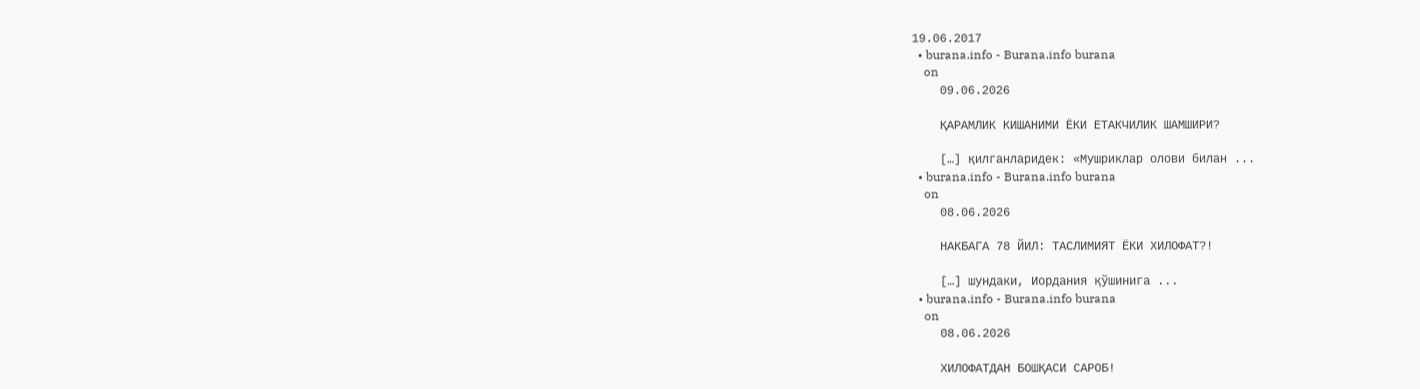19.06.2017
  • burana.info - Burana.info burana
    on
    09.06.2026

    ҚАРАМЛИК КИШАНИМИ ЁКИ ЕТАКЧИЛИК ШАМШИРИ?

    […] қилганларидек: «Мушриклар олови билан ...
  • burana.info - Burana.info burana
    on
    08.06.2026

    НАКБАГА 78 ЙИЛ: ТАСЛИМИЯТ ЁКИ ХИЛОФАТ?!

    […] шундаки, Иордания қўшинига ...
  • burana.info - Burana.info burana
    on
    08.06.2026

    ХИЛОФАТДАН БОШҚАСИ САРОБ!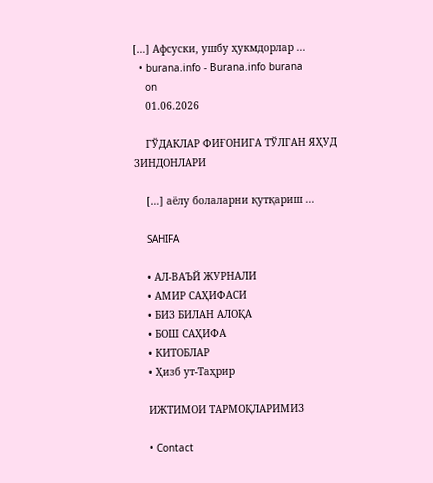[…] Афсуски, ушбу ҳукмдорлар ...
  • burana.info - Burana.info burana
    on
    01.06.2026

    ГЎДАКЛАР ФИҒОНИГА ТЎЛГАН ЯҲУД ЗИНДОНЛАРИ

    […] аёлу болаларни қутқариш ...

    SAHIFA

    • АЛ-ВАЪЙ ЖУРНАЛИ
    • АМИР САҲИФАСИ
    • БИЗ БИЛАН АЛОҚА
    • БОШ САҲИФА
    • КИТОБЛАР
    • Ҳизб ут-Таҳрир

    ИЖТИМОИ ТАРМОҚЛАРИМИЗ

    • Contact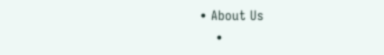• About Us
    •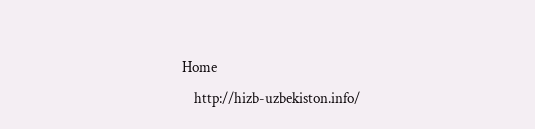Home
    http://hizb-uzbekiston.info/